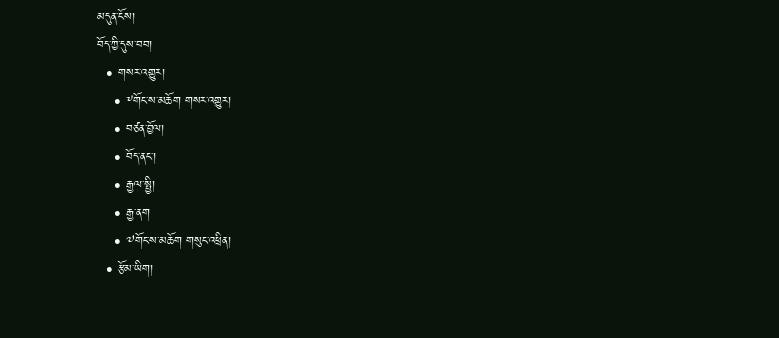མདུན་ངོས།
བོད་ཀྱི་དུས་བབ།
  • གསར་འགྱུར།
    • ༸གོང་ས་མཆོག གསར་འགྱུར།
    • བཙན་བྱོལ།
    • བོད་ནང་།
    • རྒྱལ་སྤྱི།
    • རྒྱ་ནག
    • ༧གོང་ས་མཆོག གསུང་འཕྲིན།
  • རྩོམ་ཡིག།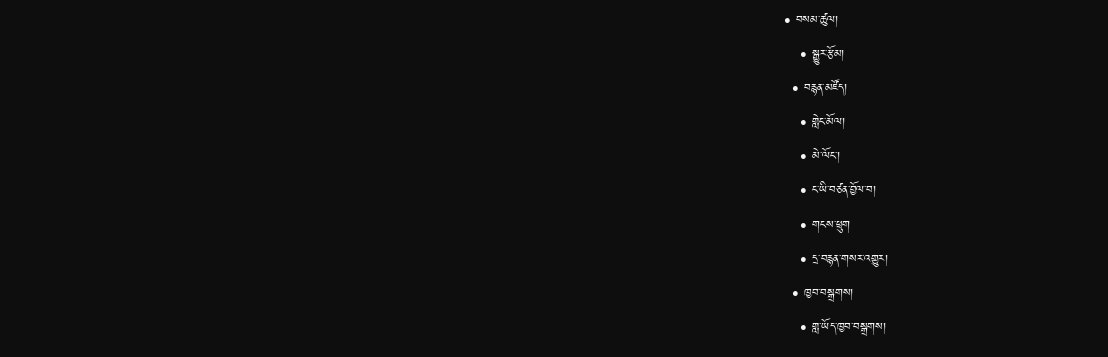• བསམ་ཚུལ།
    • སྒྱུར་རྩོམ།
  • བརྙན་མཛོད།
    • གླེང་མོལ།
    • མེ་ལོང་།
    • ང་ཡི་བཙན་བྱོལ་བ།
    • གངས་ཕྲུག
    • དྲ་བརྙན་གསར་འགྱུར།
  • ཁྱབ་བསྒྲགས།
    • གླ་ཡོད་ཁྱབ་བསྒྲགས།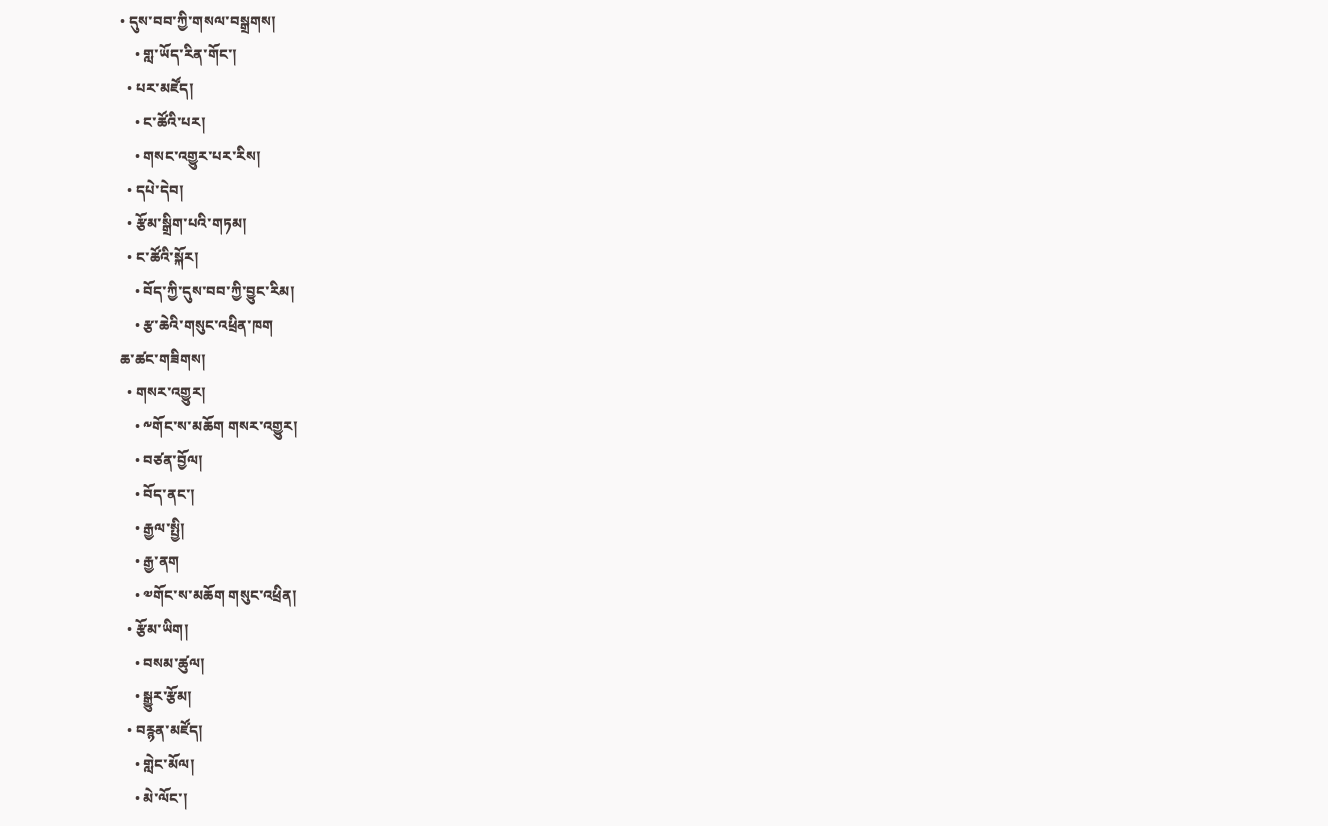• དུས་བབ་ཀྱི་གསལ་བསྒྲགས།
    • གླ་ཡོད་རིན་གོང་།
  • པར་མཛོད།
    • ང་ཚོའི་པར།
    • གསང་འགྱུར་པར་རིས།
  • དཔེ་དེབ།
  • རྩོམ་སྒྲིག་པའི་གཏམ།
  • ང་ཚོའི་སྐོར།
    • བོད་ཀྱི་དུས་བབ་ཀྱི་བྱུང་རིམ།
    • རྩ་ཆེའི་གསུང་འཕྲིན་ཁག
ཆ་ཚང་གཟིགས།
  • གསར་འགྱུར།
    • ༸གོང་ས་མཆོག གསར་འགྱུར།
    • བཙན་བྱོལ།
    • བོད་ནང་།
    • རྒྱལ་སྤྱི།
    • རྒྱ་ནག
    • ༧གོང་ས་མཆོག གསུང་འཕྲིན།
  • རྩོམ་ཡིག།
    • བསམ་ཚུལ།
    • སྒྱུར་རྩོམ།
  • བརྙན་མཛོད།
    • གླེང་མོལ།
    • མེ་ལོང་།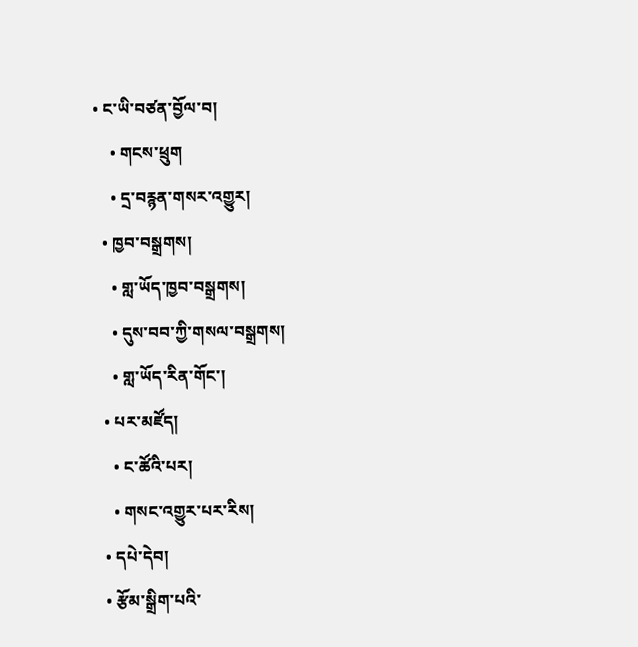• ང་ཡི་བཙན་བྱོལ་བ།
    • གངས་ཕྲུག
    • དྲ་བརྙན་གསར་འགྱུར།
  • ཁྱབ་བསྒྲགས།
    • གླ་ཡོད་ཁྱབ་བསྒྲགས།
    • དུས་བབ་ཀྱི་གསལ་བསྒྲགས།
    • གླ་ཡོད་རིན་གོང་།
  • པར་མཛོད།
    • ང་ཚོའི་པར།
    • གསང་འགྱུར་པར་རིས།
  • དཔེ་དེབ།
  • རྩོམ་སྒྲིག་པའི་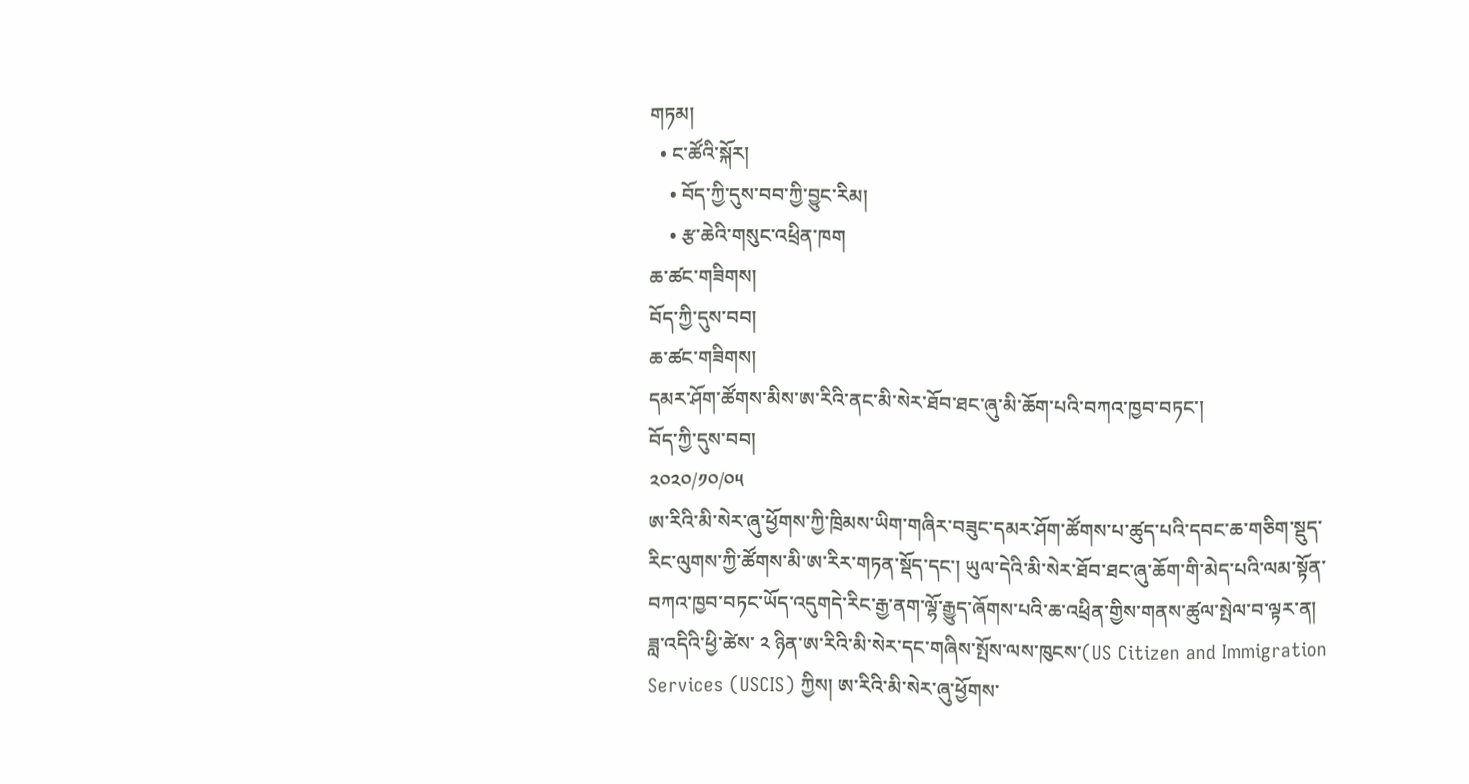གཏམ།
  • ང་ཚོའི་སྐོར།
    • བོད་ཀྱི་དུས་བབ་ཀྱི་བྱུང་རིམ།
    • རྩ་ཆེའི་གསུང་འཕྲིན་ཁག
ཆ་ཚང་གཟིགས།
བོད་ཀྱི་དུས་བབ།
ཆ་ཚང་གཟིགས།
དམར་ཤོག་ཚོགས་མིས་ཨ་རིའི་ནང་མི་སེར་ཐོབ་ཐང་ཞུ་མི་ཆོག་པའི་བཀའ་ཁྱབ་བཏང་།
བོད་ཀྱི་དུས་བབ།
༢༠༢༠/༡༠/༠༥
ཨ་རིའི་མི་སེར་ཞུ་ཕྱོགས་ཀྱི་ཁྲིམས་ཡིག་གཞིར་བཟུང་དམར་ཤོག་ཚོགས་པ་ཚུད་པའི་དབང་ཆ་གཅིག་སྡུད་རིང་ལུགས་ཀྱི་ཚོགས་མི་ཨ་རིར་གཏན་སྡོད་དང་། ཡུལ་དེའི་མི་སེར་ཐོབ་ཐང་ཞུ་ཆོག་གི་མེད་པའི་ལམ་སྟོན་བཀའ་ཁྱབ་བཏང་ཡོད་འདུགདེ་རིང་རྒྱ་ནག་ལྷོ་རྒྱུད་ཞོགས་པའི་ཆ་འཕྲིན་གྱིས་གནས་ཚུལ་སྤེལ་བ་ལྟར་ན། ཟླ་འདིའི་ཕྱི་ཚེས་ ༢ ཉིན་ཨ་རིའི་མི་སེར་དང་གཞིས་སྤོས་ལས་ཁུངས་(US Citizen and Immigration Services (USCIS) ཀྱིས། ཨ་རིའི་མི་སེར་ཞུ་ཕྱོགས་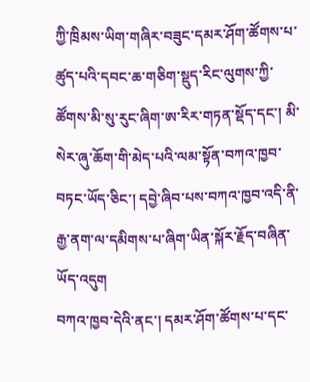ཀྱི་ཁྲིམས་ཡིག་གཞིར་བཟུང་དམར་ཤོག་ཚོགས་པ་ཚུད་པའི་དབང་ཆ་གཅིག་སྡུད་རིང་ལུགས་ཀྱི་ཚོགས་མི་སུ་རུང་ཞིག་ཨ་རིར་གཏན་སྡོད་དང་། མི་སེར་ཞུ་ཆོག་གི་མེད་པའི་ལམ་སྟོན་བཀའ་ཁྱབ་བཏང་ཡོད་ཅིང་། དབྱེ་ཞིབ་པས་བཀའ་ཁྱབ་འདི་ནི་རྒྱ་ནག་ལ་དམིགས་པ་ཞིག་ཡིན་སྐོར་རྗོད་བཞིན་ཡོད་འདུག
བཀའ་ཁྱབ་དེའི་ནང་། དམར་ཤོག་ཚོགས་པ་དང་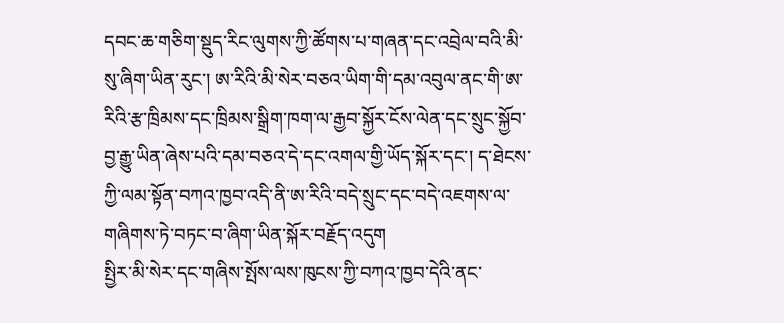དབང་ཆ་གཅིག་སྡུད་རིང་ལུགས་ཀྱི་ཚོགས་པ་གཞན་དང་འབྲེལ་བའི་མི་སུ་ཞིག་ཡིན་རུང་། ཨ་རིའི་མི་སེར་བཅའ་ཡིག་གི་དམ་འབུལ་ནང་གི་ཨ་རིའི་རྩ་ཁྲིམས་དང་ཁྲིམས་སྒྲིག་ཁག་ལ་རྒྱབ་སྐྱོར་ངོས་ལེན་དང་སྲུང་སྐྱོབ་བྱ་རྒྱུ་ཡིན་ཞེས་པའི་དམ་བཅའ་དེ་དང་འགལ་གྱི་ཡོད་སྐོར་དང་། ད་ཐེངས་ཀྱི་ལམ་སྟོན་བཀའ་ཁྱབ་འདི་ནི་ཨ་རིའི་བདེ་སྲུང་དང་བདེ་འཇགས་ལ་གཞིགས་ཏེ་བཏང་བ་ཞིག་ཡིན་སྐོར་བརྗོད་འདུག
སྤྱིར་མི་སེར་དང་གཞིས་སྤོས་ལས་ཁུངས་ཀྱི་བཀའ་ཁྱབ་དེའི་ནང་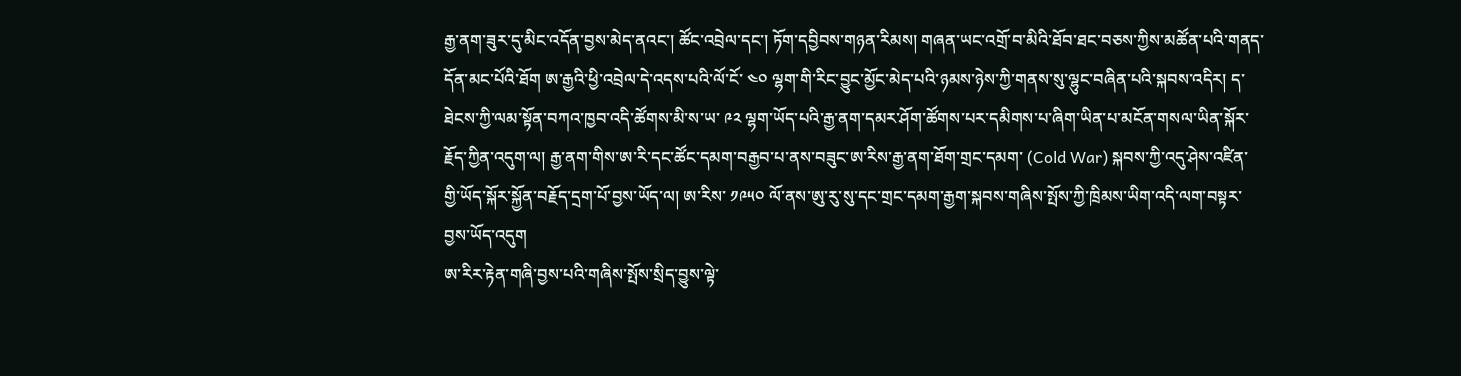རྒྱ་ནག་ཟུར་དུ་མིང་འདོན་བྱས་མེད་ནའང་། ཚོང་འབྲེལ་དང་། ཏོག་དབྱིབས་གཉན་རིམས། གཞན་ཡང་འགྲོ་བ་མིའི་ཐོབ་ཐང་བཅས་ཀྱིས་མཚོན་པའི་གནད་དོན་མང་པོའི་ཐོག ཨ་རྒྱའི་ཕྱི་འབྲེལ་དེ་འདས་པའི་ལོ་ངོ་ ༤༠ ལྷག་གི་རིང་བྱུང་མྱོང་མེད་པའི་ཉམས་ཉེས་ཀྱི་གནས་སུ་ལྷུང་བཞིན་པའི་སྐབས་འདིར། ད་ཐེངས་ཀྱི་ལམ་སྟོན་བཀའ་ཁྱབ་འདི་ཚོགས་མི་ས་ཡ་ ༩༢ ལྷག་ཡོད་པའི་རྒྱ་ནག་དམར་ཤོག་ཚོགས་པར་དམིགས་པ་ཞིག་ཡིན་པ་མངོན་གསལ་ཡིན་སྐོར་རྗོད་ཀྱིན་འདུག་ལ། རྒྱ་ནག་གིས་ཨ་རི་དང་ཚོང་དམག་བརྒྱབ་པ་ནས་བཟུང་ཨ་རིས་རྒྱ་ནག་ཐོག་གྲང་དམག་ (Cold War) སྐབས་ཀྱི་འདུ་ཤེས་འཛིན་གྱི་ཡོད་སྐོར་སྐྱོན་བརྗོད་དྲག་པོ་བྱས་ཡོད་ལ། ཨ་རིས་ ༡༩༥༠ ལོ་ནས་ཨུ་རུ་སུ་དང་གྲང་དམག་རྒྱག་སྐབས་གཞིས་སྤོས་ཀྱི་ཁྲིམས་ཡིག་འདི་ལག་བསྟར་བྱས་ཡོད་འདུག
ཨ་རིར་རྟེན་གཞི་བྱས་པའི་གཞིས་སྤོས་སྲིད་བྱུས་ལྟེ་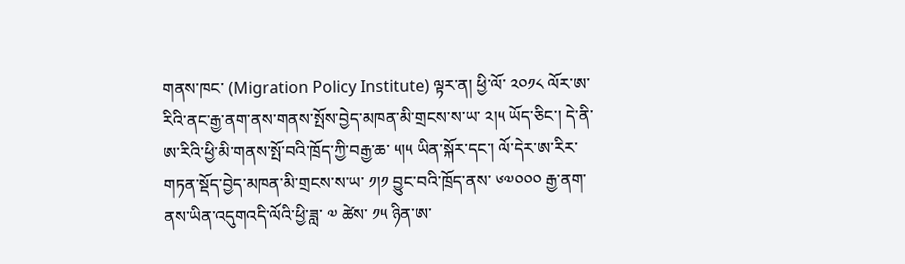གནས་ཁང་ (Migration Policy Institute) ལྟར་ན། ཕྱི་ལོ་ ༢༠༡༨ ལོར་ཨ་རིའི་ནང་རྒྱ་ནག་ནས་གནས་སྤོས་བྱེད་མཁན་མི་གྲངས་ས་ཡ་ ༢།༥ ཡོད་ཅིང་། དེ་ནི་ཨ་རིའི་ཕྱི་མི་གནས་སྤོ་བའི་ཁྲོད་ཀྱི་བརྒྱ་ཆ་ ༥།༥ ཡིན་སྐོར་དང་། ལོ་དེར་ཨ་རིར་གཏན་སྡོད་བྱེད་མཁན་མི་གྲངས་ས་ཡ་ ༡།༡ བྱུང་བའི་ཁྲོད་ནས་ ༦༧༠༠༠ རྒྱ་ནག་ནས་ཡིན་འདུགའདི་ལོའི་ཕྱི་ཟླ་ ༧ ཚེས་ ༡༥ ཉིན་ཨ་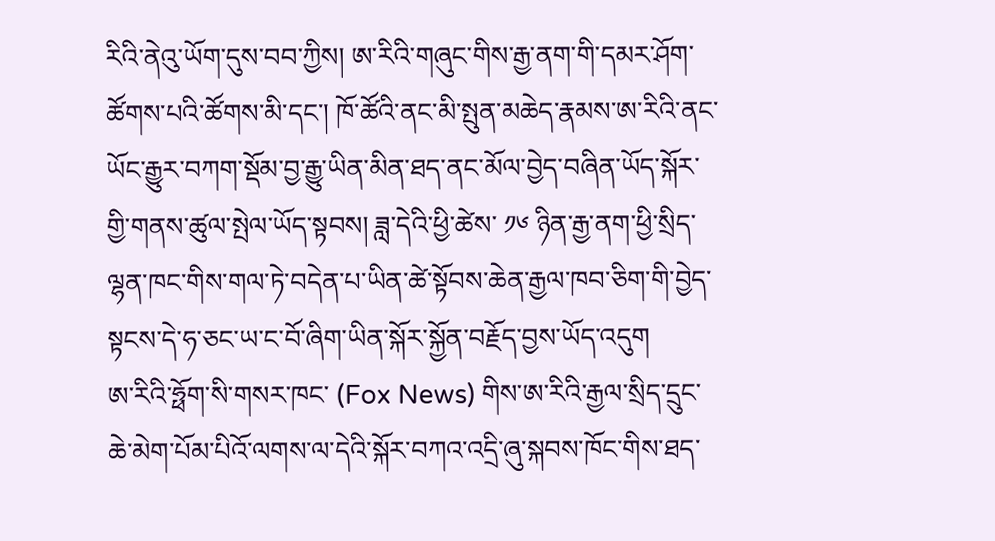རིའི་ནེའུ་ཡོག་དུས་བབ་ཀྱིས། ཨ་རིའི་གཞུང་གིས་རྒྱ་ནག་གི་དམར་ཤོག་ཚོགས་པའི་ཚོགས་མི་དང་། ཁོ་ཚོའི་ནང་མི་སྤུན་མཆེད་རྣམས་ཨ་རིའི་ནང་ཡོང་རྒྱུར་བཀག་སྡོམ་བྱ་རྒྱུ་ཡིན་མིན་ཐད་ནང་མོལ་བྱེད་བཞིན་ཡོད་སྐོར་གྱི་གནས་ཚུལ་སྤེལ་ཡོད་སྟབས། ཟླ་དེའི་ཕྱི་ཚེས་ ༡༦ ཉིན་རྒྱ་ནག་ཕྱི་སྲིད་ལྷན་ཁང་གིས་གལ་ཏེ་བདེན་པ་ཡིན་ཚེ་སྟོབས་ཆེན་རྒྱལ་ཁབ་ཅིག་གི་བྱེད་སྟངས་དེ་ཧ་ཅང་ཡ་ང་བོ་ཞིག་ཡིན་སྐོར་སྐྱོན་བརྗོད་བྱས་ཡོད་འདུག
ཨ་རིའི་ཧྥོག་སི་གསར་ཁང་ (Fox News) གིས་ཨ་རིའི་རྒྱལ་སྲིད་དྲུང་ཆེ་མེག་པོམ་པིའོ་ལགས་ལ་དེའི་སྐོར་བཀའ་འདྲི་ཞུ་སྐབས་ཁོང་གིས་ཐད་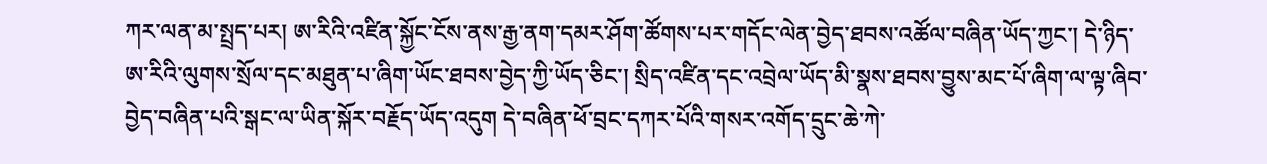ཀར་ལན་མ་སྤྲད་པར། ཨ་རིའི་འཛིན་སྐྱོང་ངོས་ནས་རྒྱ་ནག་དམར་ཤོག་ཚོགས་པར་གདོང་ལེན་བྱེད་ཐབས་འཚོལ་བཞིན་ཡོད་ཀྱང་། དེ་ཉིད་ཨ་རིའི་ལུགས་སྲོལ་དང་མཐུན་པ་ཞིག་ཡོང་ཐབས་བྱེད་ཀྱི་ཡོད་ཅིང་། སྲིད་འཛིན་དང་འབྲེལ་ཡོད་མི་སྣས་ཐབས་བྱུས་མང་པོ་ཞིག་ལ་ལྟ་ཞིབ་བྱེད་བཞིན་པའི་སྒང་ལ་ཡིན་སྐོར་བརྗོད་ཡོད་འདུག དེ་བཞིན་ཕོ་བྲང་དཀར་པོའི་གསར་འགོད་དྲུང་ཆེ་ཀེ་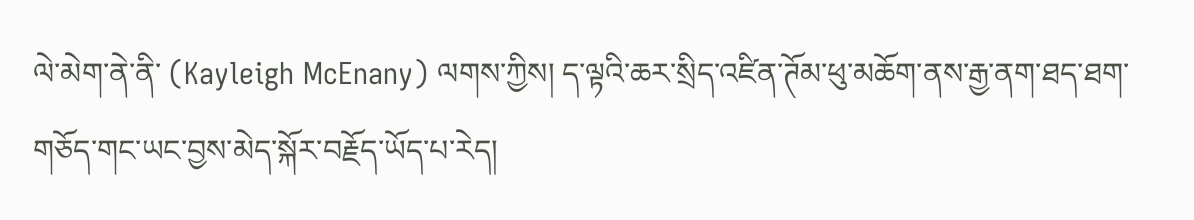ལེ་མེག་ནེ་ནི་ (Kayleigh McEnany) ལགས་ཀྱིས། ད་ལྟའི་ཆར་སྲིད་འཛིན་ཊོམ་ཕུ་མཆོག་ནས་རྒྱ་ནག་ཐད་ཐག་གཅོད་གང་ཡང་བྱས་མེད་སྐོར་བརྗོད་ཡོད་པ་རེད།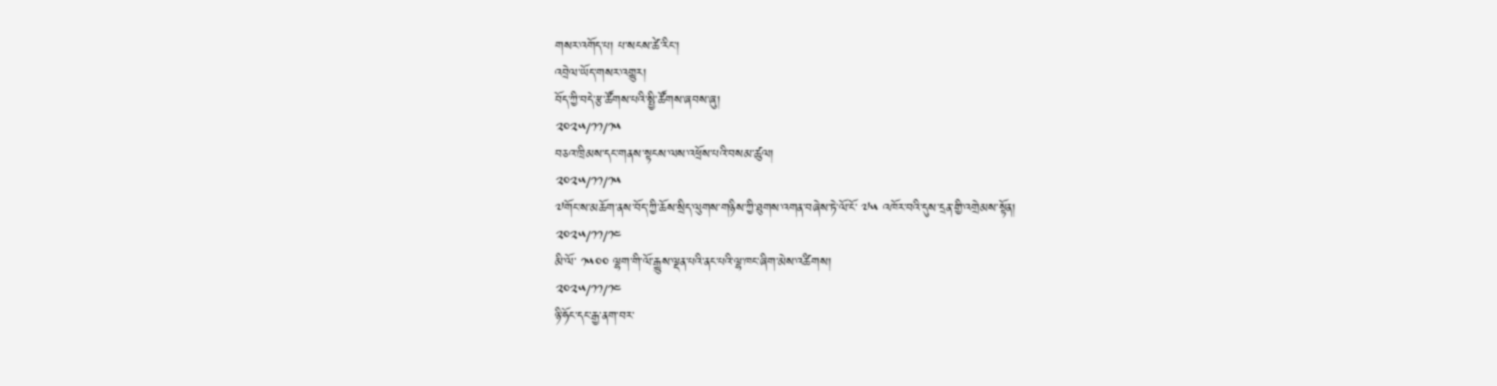གསར་འགོད་པ། པ་སངས་ཚེ་རིང་།
འབྲེལ་ཡོད་གསར་འགྱུར།
བོད་ཀྱི་བདེ་རྩ་ཚོགས་པའི་སྤྱི་ཚོགས་ཞབས་ཞུ།
༢༠༢༥/༡༡/༡༥
བཅའ་ཁྲིམས་དང་གནས་སྟངས་ལས་འཕྲོས་པའི་བསམ་ཚུལ།
༢༠༢༥/༡༡/༡༥
༧གོང་ས་མཆོག་ནས་བོད་ཀྱི་ཆོས་སྲིད་ལུགས་གཉིས་ཀྱི་ཐུགས་འགན་བཞེས་ཏེ་ལོ་ངོ་ ༧༥ འཁོར་བའི་དུས་དྲན་གྱི་འགྲེམས་སྟོན།
༢༠༢༥/༡༡/༡༤
མི་ལོ་ ༡༥༠༠ ལྷག་གི་ལོ་རྒྱུས་ལྡན་པའི་ནང་པའི་ལྷ་ཁང་ཞིག་མེས་འཚིགས།
༢༠༢༥/༡༡/༡༤
ཉི་ཧོང་དང་རྒྱ་ནག་བར་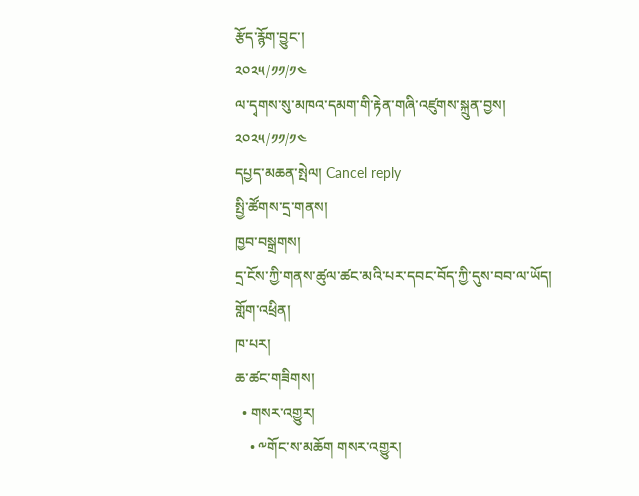རྩོད་རྙོག་བྱུང་།
༢༠༢༥/༡༡/༡༤
ལ་དྭགས་སུ་མཁའ་དམག་གི་རྟེན་གཞི་འཛུགས་སྐྲུན་བྱས།
༢༠༢༥/༡༡/༡༤
དཔྱད་མཆན་སྤེལ། Cancel reply
སྤྱི་ཚོགས་དྲ་གནས།
ཁྱབ་བསྒྲགས།
དྲ་ངོས་ཀྱི་གནས་ཚུལ་ཚང་མའི་པར་དབང་བོད་ཀྱི་དུས་བབ་ལ་ཡོད།
གློག་འཕྲིན།
ཁ་པར།
ཆ་ཚང་གཟིགས།
  • གསར་འགྱུར།
    • ༸གོང་ས་མཆོག གསར་འགྱུར།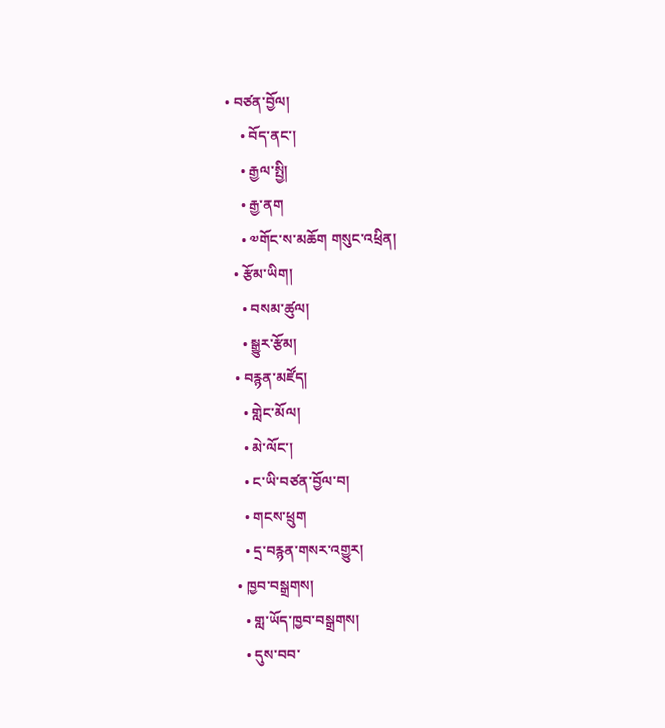• བཙན་བྱོལ།
    • བོད་ནང་།
    • རྒྱལ་སྤྱི།
    • རྒྱ་ནག
    • ༧གོང་ས་མཆོག གསུང་འཕྲིན།
  • རྩོམ་ཡིག།
    • བསམ་ཚུལ།
    • སྒྱུར་རྩོམ།
  • བརྙན་མཛོད།
    • གླེང་མོལ།
    • མེ་ལོང་།
    • ང་ཡི་བཙན་བྱོལ་བ།
    • གངས་ཕྲུག
    • དྲ་བརྙན་གསར་འགྱུར།
  • ཁྱབ་བསྒྲགས།
    • གླ་ཡོད་ཁྱབ་བསྒྲགས།
    • དུས་བབ་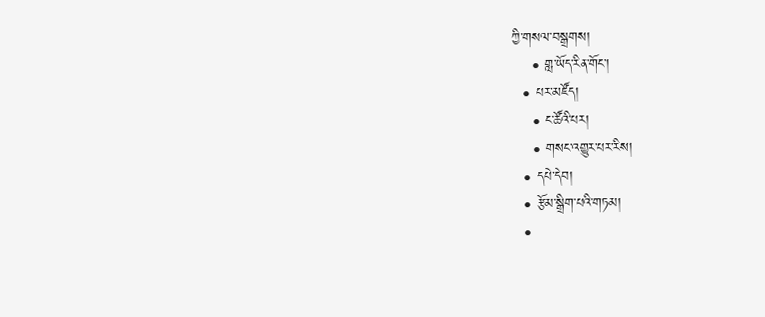ཀྱི་གསལ་བསྒྲགས།
    • གླ་ཡོད་རིན་གོང་།
  • པར་མཛོད།
    • ང་ཚོའི་པར།
    • གསང་འགྱུར་པར་རིས།
  • དཔེ་དེབ།
  • རྩོམ་སྒྲིག་པའི་གཏམ།
  •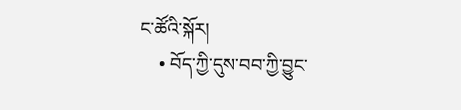ང་ཚོའི་སྐོར།
    • བོད་ཀྱི་དུས་བབ་ཀྱི་བྱུང་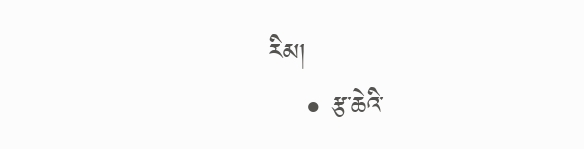རིམ།
    • རྩ་ཆེའི་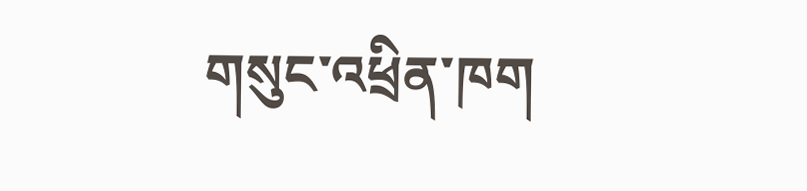གསུང་འཕྲིན་ཁག